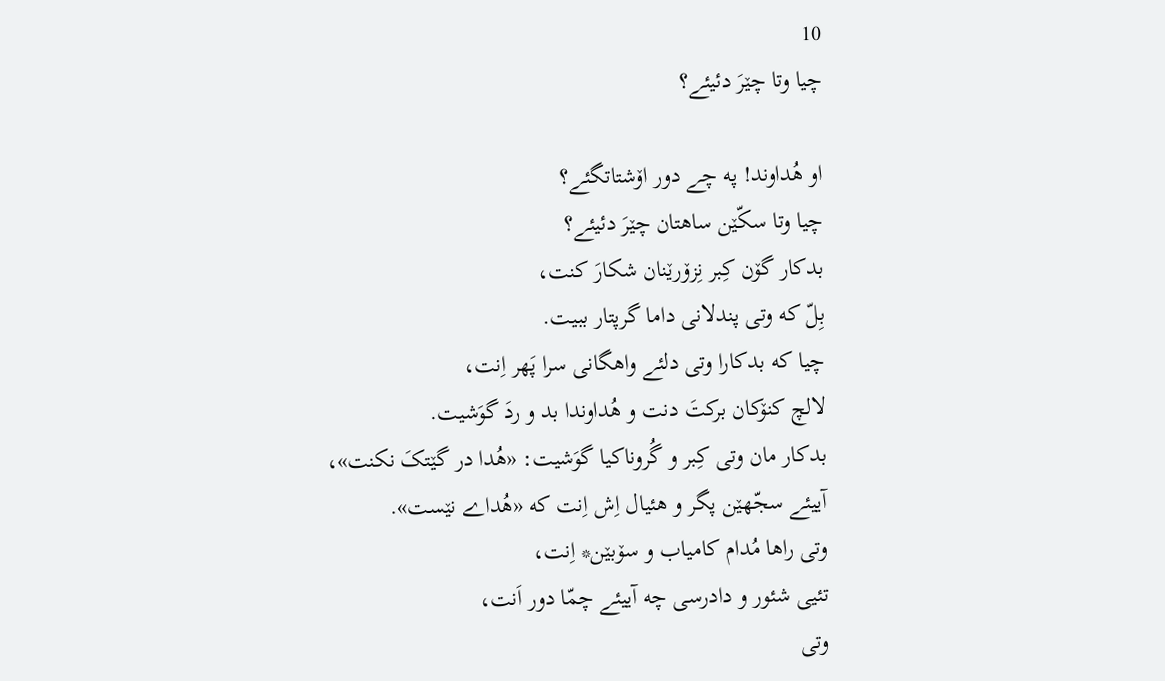10
چیا وتا چێرَ دئیئے؟

او هُداوند! په چے دور اۆشتاتگئے؟
چیا وتا سکّێن ساهتان چێرَ دئیئے؟
بدکار گۆن کِبر نِزۆرێنان شکارَ کنت،
بِلّ که وتی پندلانی داما گرپتار ببیت.
چیا که بدکارا وتی دلئے واهگانی سرا پَهر اِنت،
لالچ کنۆکان برکتَ دنت و هُداوندا بد و ردَ گوَشیت.
بدکار مان وتی کِبر و گُروناکیا گوَشیت: «هُدا در گێتکَ نکنت»،
آییئے سجّهێن پگر و هئیال اِش اِنت که «هُداے نێست».
وتی راها مُدام کامیاب و سۆبێن* اِنت،
تئیی شئور و دادرسی چه آییئے چمّا دور اَنت،
وتی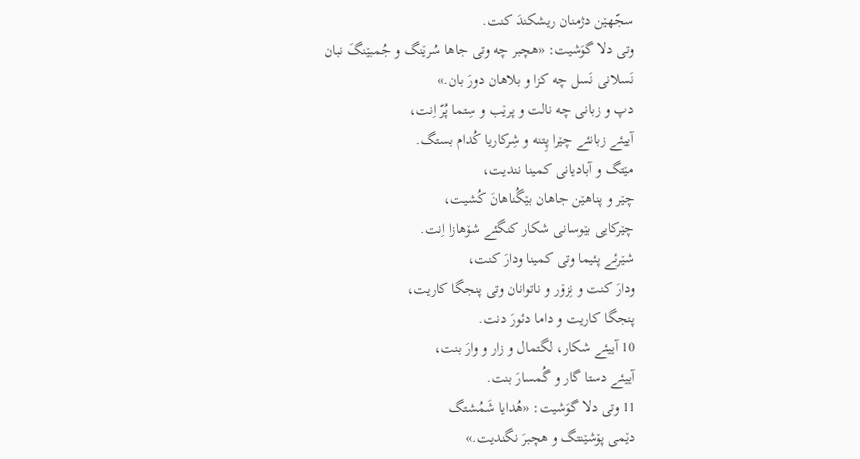سجّهێن دژمنان ریشکندَ کنت.
وتی دلا گوَشیت: «هچبر چه وتی جاها سُرێنگ و جُمبێنگَ نبان
نَسلانی نَسل چه کزا و بلاهان دورَ بان.»
دپ و زبانی چه نالت و پرێب و سِتما پُرّ اِنت،
آییئے زبانئے چێرا پِتنه و شِرکاریا کُدام بستگ.
مێتگ و آبادیانی کمینا نندیت،
چێر و پناهێن جاهان بێگُناهانَ کُشیت،
چێرکایی بێوسانی شکار کنگئے شۆهازا اِنت.
شێرئے پئیما وتی کمینا ودارَ کنت،
ودارَ کنت و نِزۆر و ناتوانان وتی پنجگا کاریت،
پنجگا کاریت و داما دئورَ دنت.
10 آییئے شکار، لگتمال و زار و وارَ بنت،
آییئے دستا گار و گُمسارَ بنت.
11 وتی دلا گوَشیت: «هُدایا شَمُشتگ
دێمی پۆشێنتگ و هچبرَ نگندیت.»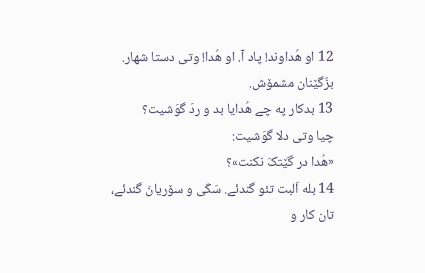12 او هُداوند! پاد آ. او هُدا! وتی دستا شهار.
بزّگێنان مشمۆش.
13 بدکار په چے هُدایا بد و ردَ گوَشیت؟
چیا وتی دلا گوَشیت:
«هُدا در گێتکَ نکنت»؟
14 بله اَلبت تئو گندئے. سَکّی و سۆریانَ گندئے،
تان کار و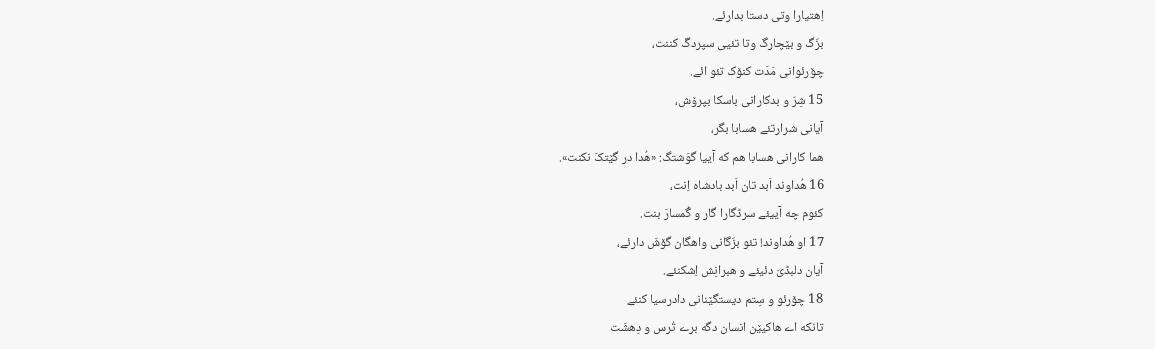اِهتیارا وتی دستا بدارئے.
بزّگ و بێچارگ وتا تئیی سپردگَ کننت،
چۆرئوانی مَدَت کنۆک تئو ائے.
15 شِرّ و بدکارانی باسکا بپرۆش،
آیانی شرارتئے هسابا بگر،
هما کارانی هسابا هم که آییا گوَشتگ: «هُدا در گێتکَ نکنت».
16 هُداوند اَبد تان اَبد بادشاه اِنت،
کئوم چه آییئے سرڈگارا گار و گُمسارَ بنت.
17 او هُداوند! تئو بزّگانی واهگان گۆشَ دارئے،
آیان دلبڈیَ دئیئے و هبرانِش اِشکنئے.
18 چۆرئو و سِتم دیستگێنانی دادرسیا کنئے
تانکه اے هاکیێن انسان دگه برے تُرس و دِهشَت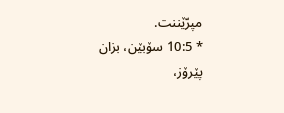مپرّێننت.
* 10:5 سۆبێن، بزان پێرۆز،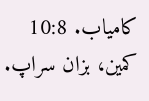کامیاب. 10:8 کمین، بزان سراپ.